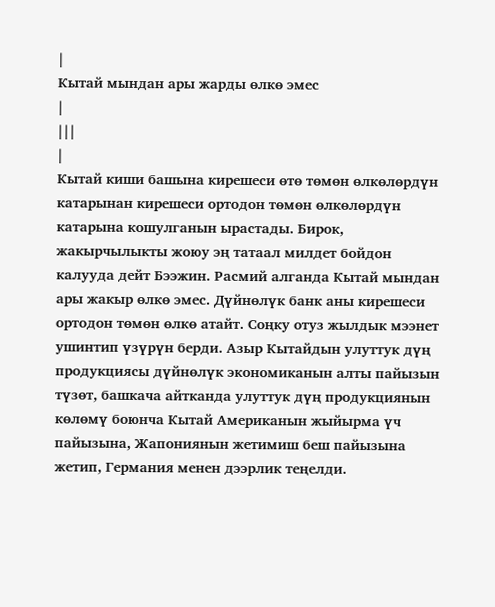|
Кытай мындан ары жарды өлкө эмес
|
|||
|
Кытай киши башына кирешеси өтө төмөн өлкөлөрдүн катарынан кирешеси ортодон төмөн өлкөлөрдүн катарына кошулганын ырастады. Бирок, жакырчылыкты жоюу эң татаал милдет бойдон калууда дейт Бээжин. Расмий алганда Кытай мындан ары жакыр өлкө эмес. Дүйнөлүк банк аны кирешеси ортодон төмөн өлкө атайт. Соңку отуз жылдык мээнет ушинтип үзүрүн берди. Азыр Кытайдын улуттук дүң продукциясы дүйнөлүк экономиканын алты пайызын түзөт, башкача айтканда улуттук дүң продукциянын көлөмү боюнча Кытай Американын жыйырма үч пайызына, Жапониянын жетимиш беш пайызына жетип, Германия менен дээрлик теңелди.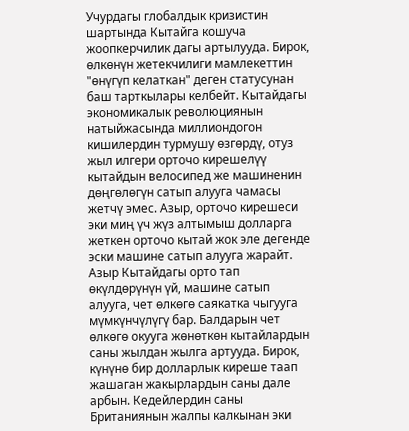Учурдагы глобалдык кризистин шартында Кытайга кошуча жоопкерчилик дагы артылууда. Бирок, өлкөнүн жетекчилиги мамлекеттин "өнүгүп келаткан" деген статусунан баш тарткылары келбейт. Кытайдагы экономикалык революциянын натыйжасында миллиондогон кишилердин турмушу өзгөрдү, отуз жыл илгери орточо кирешелүү кытайдын велосипед же машиненин дөңгөлөгүн сатып алууга чамасы жетчү эмес. Азыр, орточо кирешеси эки миң үч жүз алтымыш долларга жеткен орточо кытай жок эле дегенде эски машине сатып алууга жарайт. Азыр Кытайдагы орто тап өкүлдөрүнүн үй, машине сатып алууга, чет өлкөгө саякатка чыгууга мүмкүнчүлүгү бар. Балдарын чет өлкөгө окууга жөнөткөн кытайлардын саны жылдан жылга артууда. Бирок, күнүнө бир долларлык киреше таап жашаган жакырлардын саны дале арбын. Кедейлердин саны Британиянын жалпы калкынан эки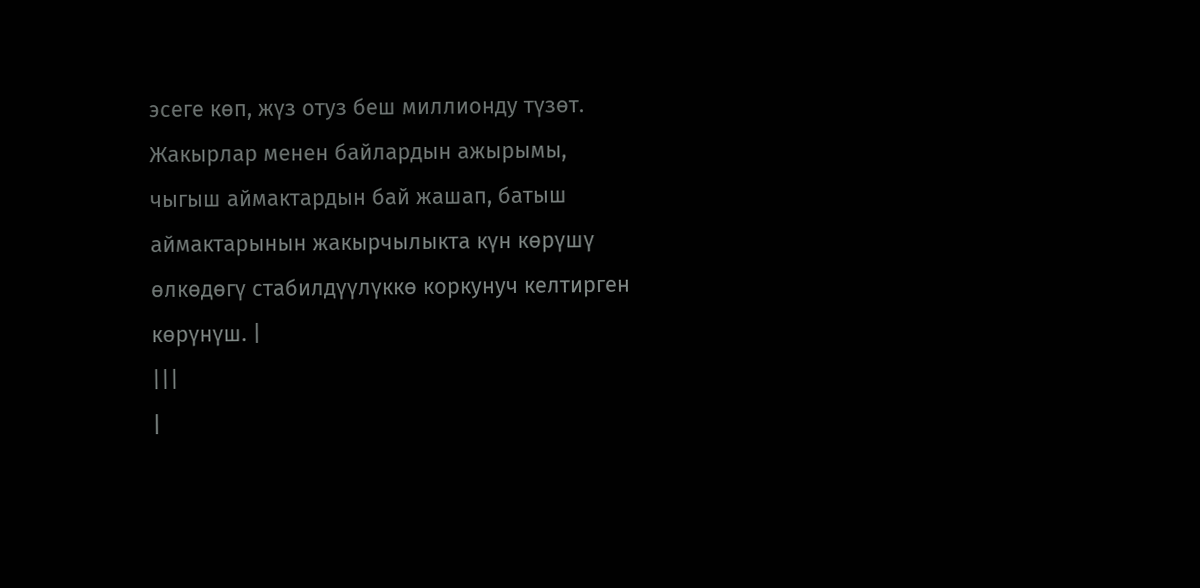эсеге көп, жүз отуз беш миллионду түзөт. Жакырлар менен байлардын ажырымы, чыгыш аймактардын бай жашап, батыш аймактарынын жакырчылыкта күн көрүшү өлкөдөгү стабилдүүлүккө коркунуч келтирген көрүнүш. |
|||
|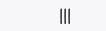|||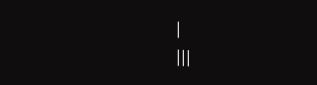|
|||